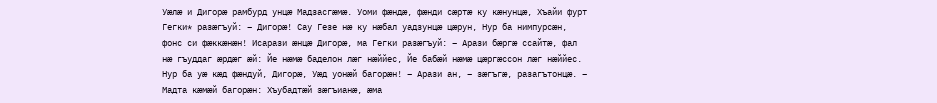Уæлæ и Дигорæ рамбурд унцæ Мадзасгæмæ. Уоми фæндæ, фæнди сæртæ ку кæнунцæ, Хъайи фурт Гегки* разæгъуй: – Дигорæ! Сау Гезе нæ ку нæбал уадзунцæ цæрун, Нур ба нимпурсæн, фонс си фæккæнæн! Исарази æнцæ Дигорæ, ма Гегки разæгъуй: – Арази бæргæ ссайтæ, фал нæ гъуддаг æрдæг æй: Йе нæмæ баделон лæг нæййес, Йе бабæй нæмæ цæргæссон лæг нæййес. Нур ба уæ кæд фæндуй, Дигорæ, Уæд уонæй багорæн! – Арази ан, – зæгъгæ, разагътонцæ. – Мадта кæмæй багорæн: Хъубадтæй зæгъианæ, æма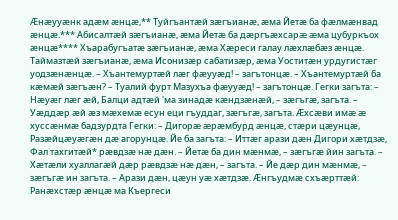Æнæууæнк адæм æнцæ,** Туйгъантæй зæгъианæ, æма Йетæ ба фæлмæнвад æнцæ.*** Абисалтæй зæгъианæ, æма Йетæ ба дæргъæхсарæ æма цубуркъох æнцæ**** Хъарабугъатæ зæгъианæ, æма Хæреси галау лæхлæбæз æнцæ. Таймазтæй зæгъианæ, æма Исонизæр сабатизæр, æма Уоститæн урдугистæг уодзæнæнцæ. – Хъантемуртæй лæг фæууæд! – загътонцæ. – Хъантемуртæй ба кæмæй зæгъæн? – Туалий фурт Мазухъа фæууæд! – загътонцæ. Гегки загъта: – Нæуæг лæг æй, Балци адтæй 'ма зинадæ кæндзæнæй, – зæгъгæ, загъта. – Уæддæр æй æз мæхемæ есун еци гъуддаг, зæгъгæ, загъта. Æхсæви имæ æ хуссæнмæ бадзурдта Гегки: – Дигорæ æрæмбурд æнцæ, стæри цæунцæ, Разæйцæуæгæн дæ агорунцæ. Йе ба загъта: – Иттæг арази дæн Дигори хæтдзæ, Фал тахгитæй* рæвдзæ нæ дæн. – Йетæ ба дин мæнмæ, – зæгъгæ йин загъта. – Хæтæли хуаллагæй дæр рæвдзæ нæ дæн, – загъта. – Йе дæр дин мæнмæ, – зæгъгæ ин загъта. – Арази дæн, цæун уæ хæтдзæ. Æнгъудмæ схъæрттæй: Ранæхстæр æнцæ ма Къергеси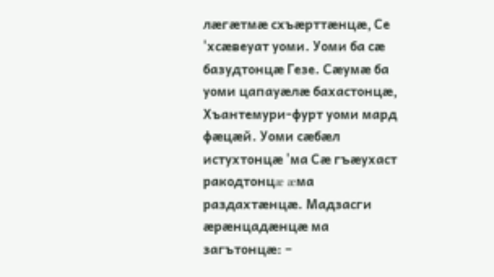лæгæтмæ схъæрттæнцæ, Се 'хсæвеуат уоми. Уоми ба сæ базудтонцæ Гезе. Сæумæ ба уоми цапауæлæ бахастонцæ, Хъантемури-фурт уоми мард фæцæй. Уоми сæбæл истухтонцæ 'ма Сæ гъæухаст ракодтонцæ æма раздахтæнцæ. Мадзасги æрæнцадæнцæ ма загътонцæ: –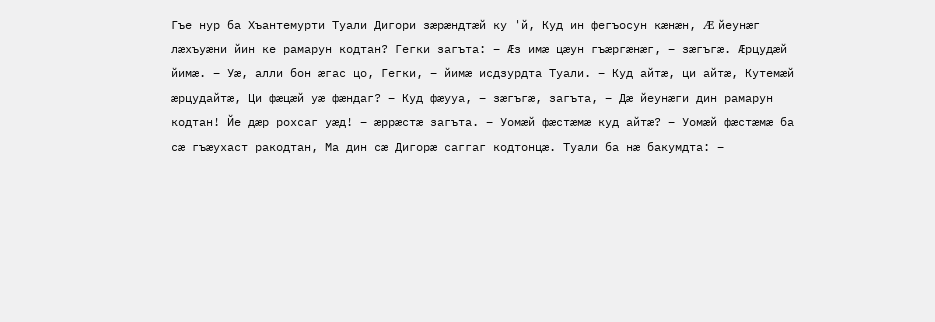Гъе нур ба Хъантемурти Туали Дигори зæрæндтæй ку 'й, Куд ин фегъосун кæнæн, Æ йеунæг лæхъуæни йин ке рамарун кодтан? Гегки загъта: – Æз имæ цæун гъæргæнæг, – зæгъгæ. Æрцудæй йимæ. – Уæ, алли бон æгас цо, Гегки, – йимæ исдзурдта Туали. – Куд айтæ, ци айтæ, Кутемæй æрцудайтæ, Ци фæцæй уæ фæндаг? – Куд фæууа, – зæгъгæ, загъта, – Дæ йеунæги дин рамарун кодтан! Йе дæр рохсаг уæд! – æррæстæ загъта. – Уомæй фæстæмæ куд айтæ? – Уомæй фæстæмæ ба сæ гъæухаст ракодтан, Ма дин сæ Дигорæ саггаг кодтонцæ. Туали ба нæ бакумдта: –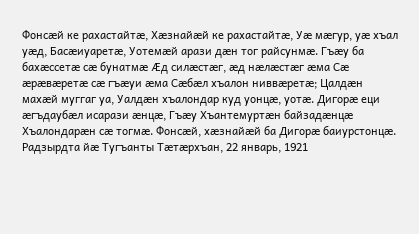Фонсæй ке рахастайтæ, Хæзнайæй ке рахастайтæ, Уæ мæгур, уæ хъал уæд, Басæиуаретæ, Уотемæй арази дæн тог райсунмæ. Гъæу ба бахæссетæ сæ бунатмæ Æд силæстæг, æд нæлæстæг æма Сæ æрæвæретæ сæ гъæуи æма Сæбæл хъалон ниввæретæ; Цалдæн махæй муггаг уа, Уалдæн хъалондар куд уонцæ, уотæ. Дигорæ еци æгъдаубæл исарази æнцæ, Гъæу Хъантемуртæн байзадæнцæ Хъалондарæн сæ тогмæ. Фонсæй, хæзнайæй ба Дигорæ баиурстонцæ.
Радзырдта йæ Тугъанты Тæтæрхъан, 22 январь, 1921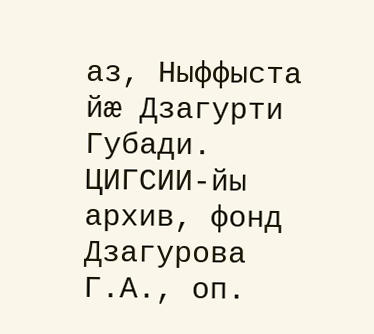аз, Ныффыста йæ Дзагурти Губади. ЦИГСИИ-йы архив, фонд Дзагурова Г.А., оп.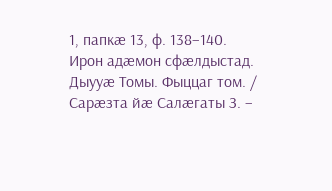1, папкæ 13, ф. 138–140.
Ирон адæмон сфæлдыстад. Дыууæ Томы. Фыццаг том. / Сарæзта йæ Салæгаты З. –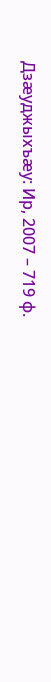Дзæуджыхъæу: Ир, 2007 – 719 ф.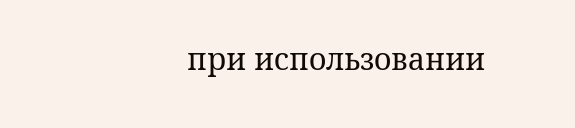при использовании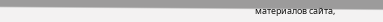материалов сайта,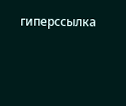гиперссылка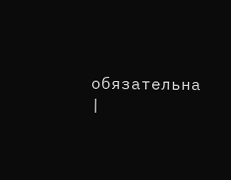обязательна |